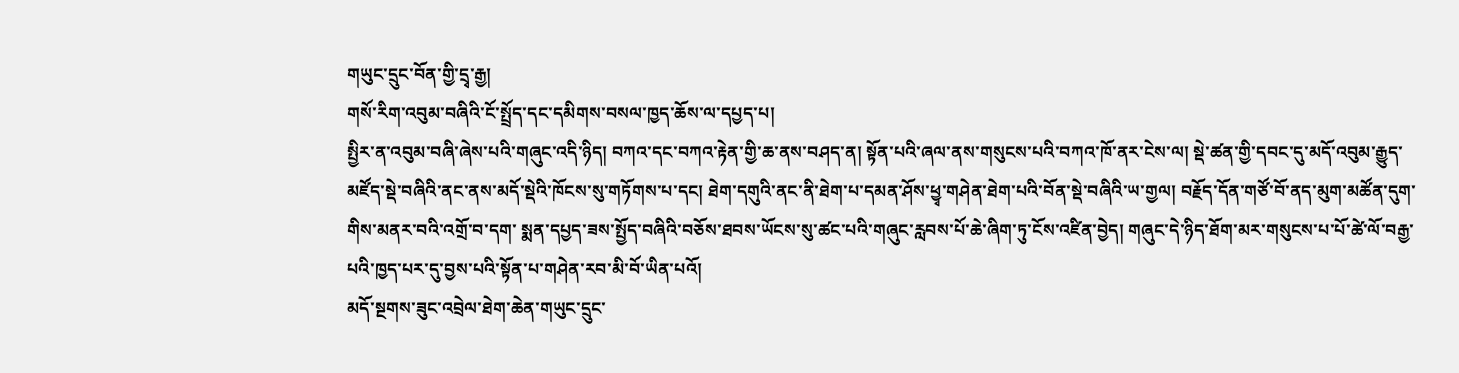གཡུང་དྲུང་བོན་གྱི་དྲྭ་རྒྱ།
གསོ་རིག་འབུམ་བཞིའི་ངོ་སྤྲོད་དང་དམིགས་བསལ་ཁྱད་ཆོས་ལ་དཔྱད་པ།
སྤྱིར་ན་འབུམ་བཞི་ཞེས་པའི་གཞུང་འདི་ཉིད། བཀའ་དང་བཀའ་རྟེན་གྱི་ཆ་ནས་བཤད་ན། སྟོན་པའི་ཞལ་ནས་གསུངས་པའི་བཀའ་ཁོ་ནར་ངེས་ལ། སྡེ་ཚན་གྱི་དབང་དུ་མདོ་འབུམ་རྒྱུད་མཛོད་སྡེ་བཞིའི་ནང་ནས་མདོ་སྡེའི་ཁོངས་སུ་གཏོགས་པ་དང། ཐེག་དགུའི་ནང་ནི་ཐེག་པ་དམན་ཤོས་ཕྱྭ་གཤེན་ཐེག་པའི་བོན་སྡེ་བཞིའི་ཡ་གྱལ། བརྗོད་དོན་གཙོ་བོ་ནད་མུག་མཚོན་དུག་གིས་མནར་བའི་འགྲོ་བ་དག་ སྨན་དཔྱད་ཟས་སྤྱོད་བཞིའི་བཅོས་ཐབས་ཡོངས་སུ་ཚང་པའི་གཞུང་རླབས་པོ་ཆེ་ཞིག་ཏུ་ངོས་འཛིན་བྱེད། གཞུང་དེ་ཉིད་ཐོག་མར་གསུངས་པ་པོ་ཚེ་ལོ་བརྒྱ་པའི་ཁྱད་པར་དུ་བྱས་པའི་སྟོན་པ་གཤེན་རབ་མི་བོ་ཡིན་པའོ།
མདོ་སྔགས་ཟུང་འབྲེལ་ཐེག་ཆེན་གཡུང་དྲུང་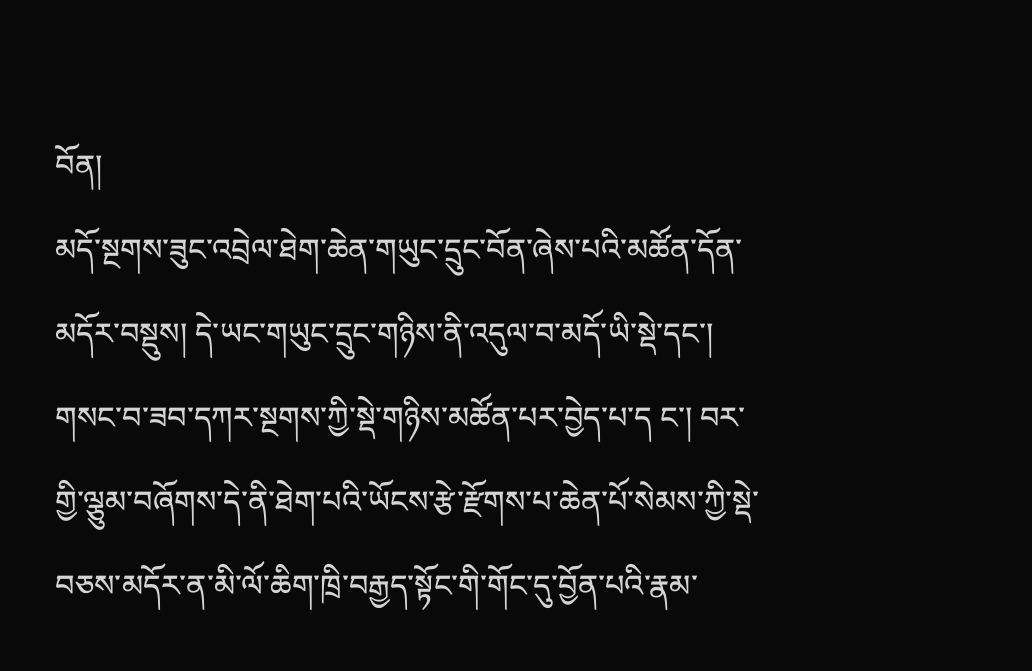བོན།
མདོ་སྔགས་ཟུང་འབྲེལ་ཐེག་ཆེན་གཡུང་དྲུང་བོན་ཞེས་པའི་མཚོན་དོན་མདོར་བསྡུས། དེ་ཡང་གཡུང་དྲུང་གཉིས་ནི་འདུལ་བ་མདོ་ཡི་སྡེ་དང་། གསང་བ་ཟབ་དཀར་སྔགས་ཀྱི་སྡེ་གཉིས་མཚོན་པར་བྱེད་པ་ད ང་། བར་གྱི་ལྕུམ་བཞོགས་དེ་ནི་ཐེག་པའི་ཡོངས་རྩེ་རྫོགས་པ་ཆེན་པོ་སེམས་ཀྱི་སྡེ་བཅས་མདོར་ན་མི་ལོ་ཆིག་ཁྲི་བརྒྱད་སྟོང་གི་གོང་དུ་བྱོན་པའི་རྣམ་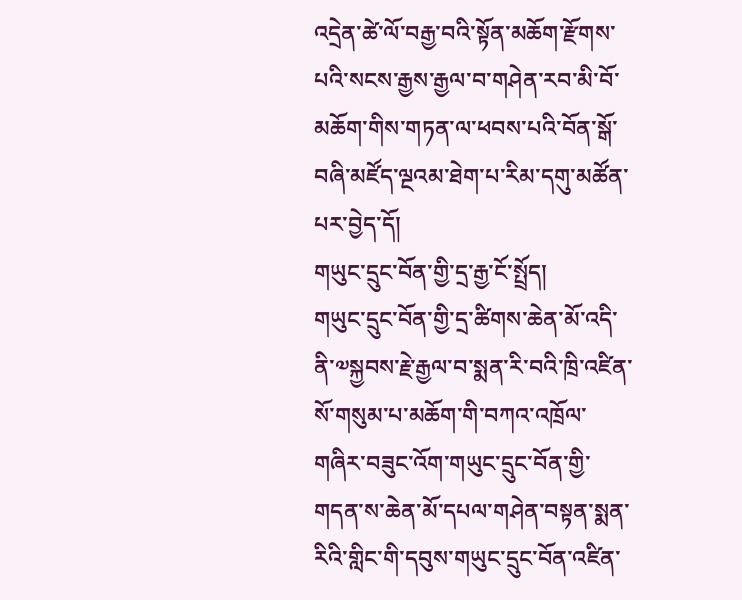འདྲེན་ཚེ་ལོ་བརྒྱ་བའི་སྟོན་མཆོག་རྫོགས་པའི་སངས་རྒྱས་རྒྱལ་བ་གཤེན་རབ་མི་བོ་མཆོག་གིས་གཏན་ལ་ཕབས་པའི་བོན་སྒོ་བཞི་མཛོད་ལྔའམ་ཐེག་པ་རིམ་དགུ་མཚོན་པར་བྱེད་དོ།
གཡུང་དྲུང་བོན་གྱི་དྲ་རྒྱ་ངོ་སྤྲོད།
གཡུང་དྲུང་བོན་གྱི་དྲ་ཚིགས་ཆེན་མོ་འདི་ནི་༧སྐྱབས་རྗེ་རྒྱལ་བ་སྨན་རི་བའི་ཁྲི་འཛིན་སོ་གསུམ་པ་མཆོག་གི་བཀའ་འཁྲོལ་གཞིར་བཟུང་འོག་གཡུང་དྲུང་བོན་གྱི་གདན་ས་ཆེན་མོ་དཔལ་གཤེན་བསྟན་སྨན་རིའི་གླིང་གི་དབུས་གཡུང་དྲུང་བོན་འཛིན་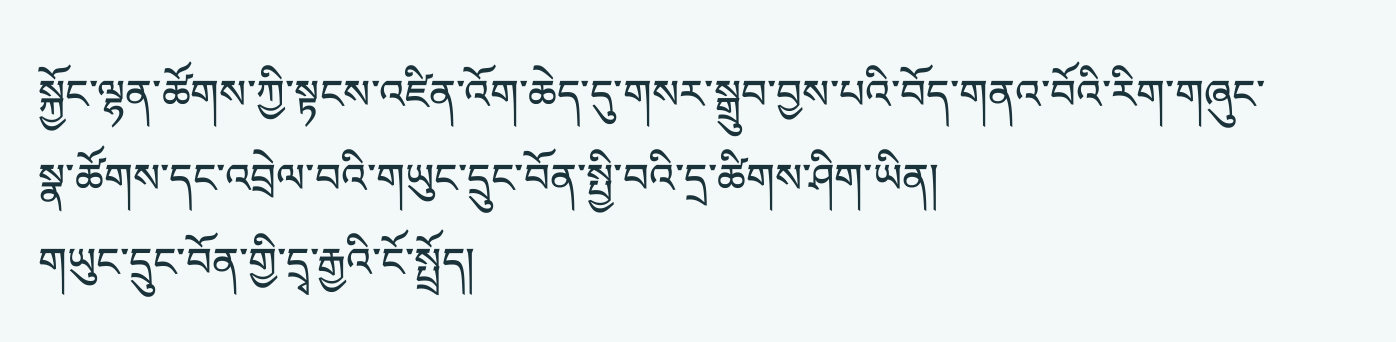སྐྱོང་ལྷན་ཚོགས་ཀྱི་སྟངས་འཛིན་འོག་ཆེད་དུ་གསར་སྒྲུབ་བྱས་པའི་བོད་གནའ་བོའི་རིག་གཞུང་སྣ་ཚོགས་དང་འབྲེལ་བའི་གཡུང་དྲུང་བོན་སྤྱི་བའི་དྲ་ཚིགས་ཤིག་ཡིན།
གཡུང་དྲུང་བོན་གྱི་དྲྭ་རྒྱའི་ངོ་སྤྲོད།